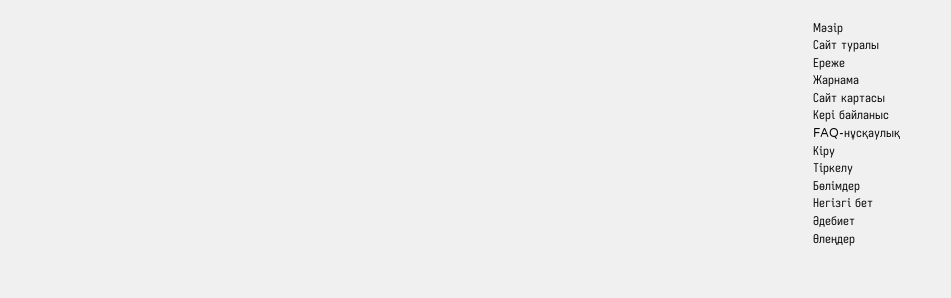Мәзір
Сайт туралы
Ереже
Жарнама
Сайт картасы
Кері байланыс
FAQ-нұсқаулық
Кіру
Тіркелу
Бөлімдер
Негізгі бет
Әдебиет
Өлеңдер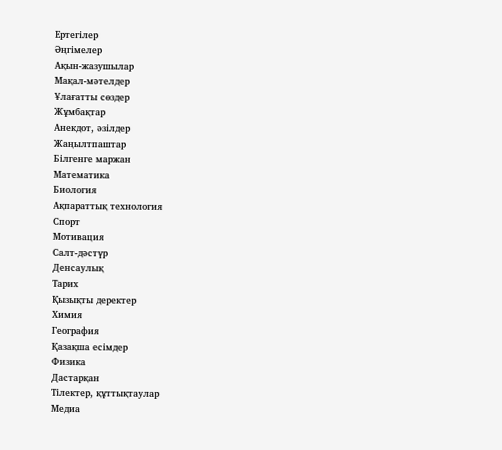Ертегілер
Әңгімелер
Ақын-жазушылар
Мақал-мәтелдер
Ұлағатты сөздер
Жұмбақтар
Анекдот, әзілдер
Жаңылтпаштар
Білгенге маржан
Математика
Биология
Ақпараттық технология
Спорт
Мотивация
Салт-дәстүр
Денсаулық
Тарих
Қызықты деректер
Химия
География
Қазақша есімдер
Физика
Дастарқан
Тілектер, құттықтаулар
Медиа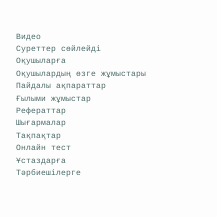Видео
Суреттер сөйлейді
Оқушыларға
Оқушылардың өзге жұмыстары
Пайдалы ақпараттар
Ғылыми жұмыстар
Рефераттар
Шығармалар
Тақпақтар
Онлайн тест
Ұстаздарға
Тәрбиешілерге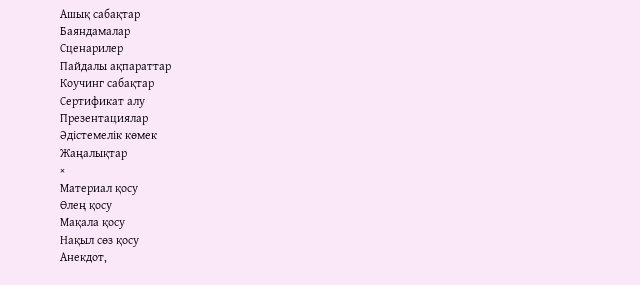Ашық сабақтар
Баяндамалар
Сценарилер
Пайдалы ақпараттар
Коучинг сабақтар
Сертификат алу
Презентациялар
Әдістемелік көмек
Жаңалықтар
×
Материал қосу
Өлең қосу
Мақала қосу
Нақыл сөз қосу
Анекдот,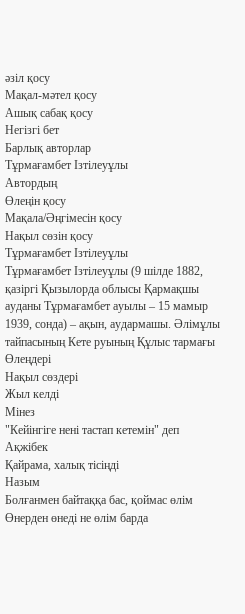әзіл қосу
Мақал-мәтел қосу
Ашық сабақ қосу
Негізгі бет
Барлық авторлар
Тұрмағамбет Ізтілеуұлы
Автордың
Өлеңін қосу
Мақала/Әңгімесін қосу
Нақыл сөзін қосу
Тұрмағамбет Ізтілеуұлы
Тұрмағамбет Ізтілеуұлы (9 шілде 1882, қазіргі Қызылорда облысы Қармақшы ауданы Тұрмағамбет ауылы – 15 мамыр 1939, сонда) – ақын, аудармашы. Әлімұлы тайпасының Кете руының Құлыс тармағы
Өлеңдері
Нақыл сөздері
Жыл келді
Мінез
"Кейінгіге нені тастап кетемін" деп
Ақжібек
Қайрама, халық тісіңді
Назым
Болғанмен байтаққа бас, қоймас өлім
Өнерден өнеді не өлім барда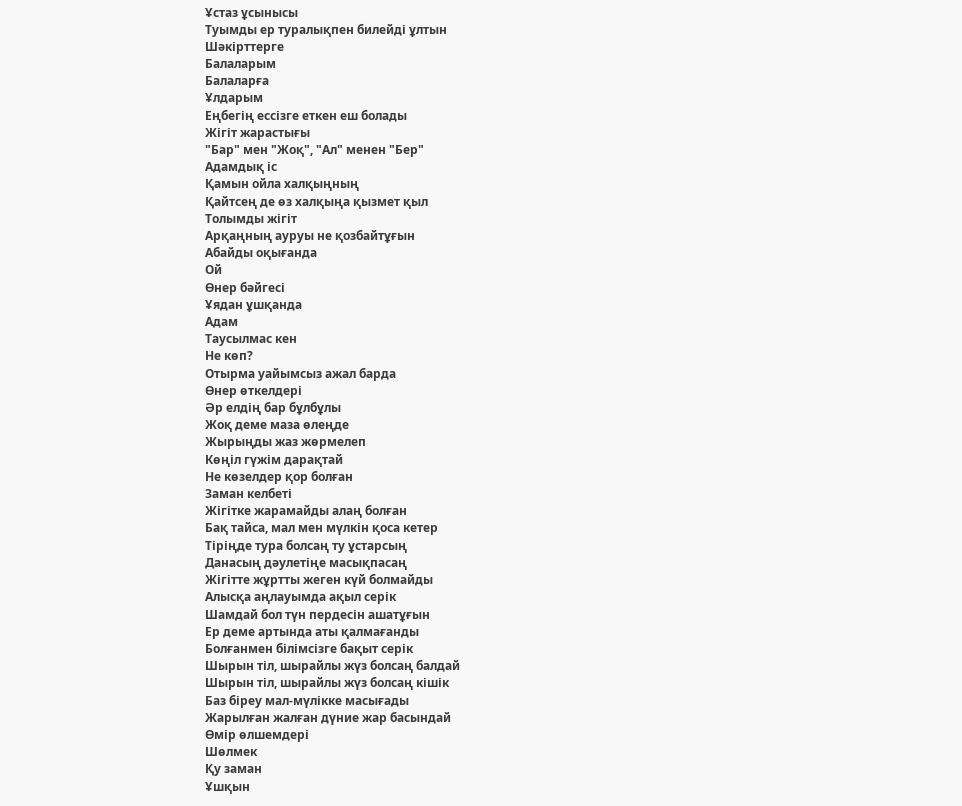Ұстаз ұсынысы
Туымды ер туралықпен билейді ұлтын
Шәкірттерге
Балаларым
Балаларға
Ұлдарым
Еңбегің ессізге еткен еш болады
Жігіт жарастығы
"Бар" мен "Жоқ", "Ал" менен "Бер"
Адамдық іс
Қамын ойла халқыңның
Қайтсең де өз халқыңа қызмет қыл
Толымды жігіт
Арқаңның ауруы не қозбайтұғын
Абайды оқығанда
Ой
Өнер бәйгесі
Ұядан ұшқанда
Адам
Таусылмас кен
Не көп?
Отырма уайымсыз ажал барда
Өнер өткелдері
Әр елдің бар бұлбұлы
Жоқ деме маза өлеңде
Жырыңды жаз жөрмелеп
Көңіл гүжім дарақтай
Не көзелдер қор болған
Заман келбеті
Жігітке жарамайды алаң болған
Бақ тайса, мал мен мүлкін қоса кетер
Тіріңде тура болсаң ту ұстарсың
Данасың дәулетіңе масықпасаң
Жігітте жұртты жеген күй болмайды
Алысқа аңлауымда ақыл серік
Шамдай бол түн пердесін ашатұғын
Ер деме артында аты қалмағанды
Болғанмен білімсізге бақыт серік
Шырын тіл, шырайлы жүз болсаң балдай
Шырын тіл, шырайлы жүз болсаң кішік
Баз біреу мал-мүлікке масығады
Жарылған жалған дүние жар басындай
Өмір өлшемдері
Шөлмек
Қу заман
Ұшқын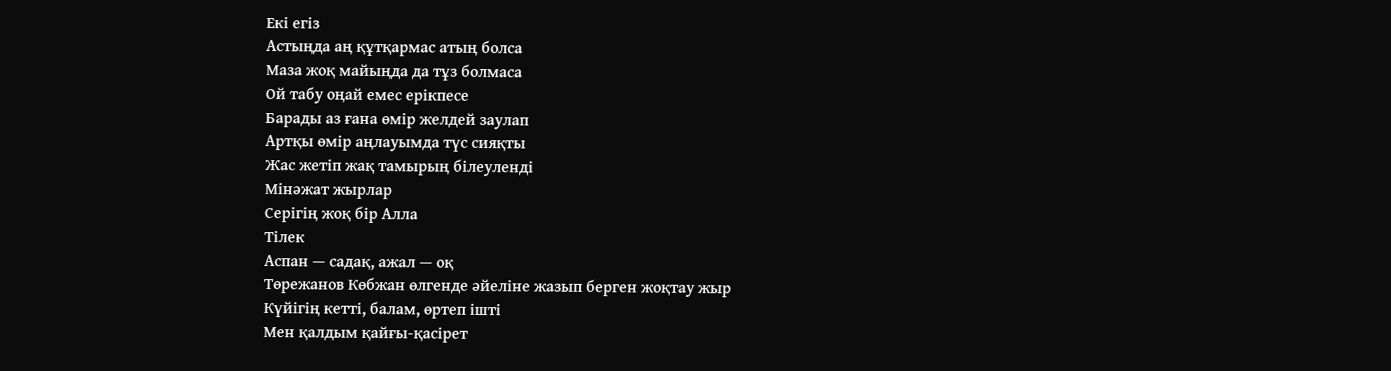Екі егіз
Астыңда аң құтқармас атың болса
Маза жоқ майыңда да тұз болмаса
Ой табу оңай емес ерікпесе
Барады аз ғана өмір желдей заулап
Артқы өмір аңлауымда түс сияқты
Жас жетіп жақ тамырың білеуленді
Мінәжат жырлар
Серігің жоқ бір Алла
Тілек
Аспан — садақ, ажал — оқ
Төрежанов Көбжан өлгенде әйеліне жазып берген жоқтау жыр
Күйігің кетті, балам, өртеп ішті
Мен қалдым қайғы-қасірет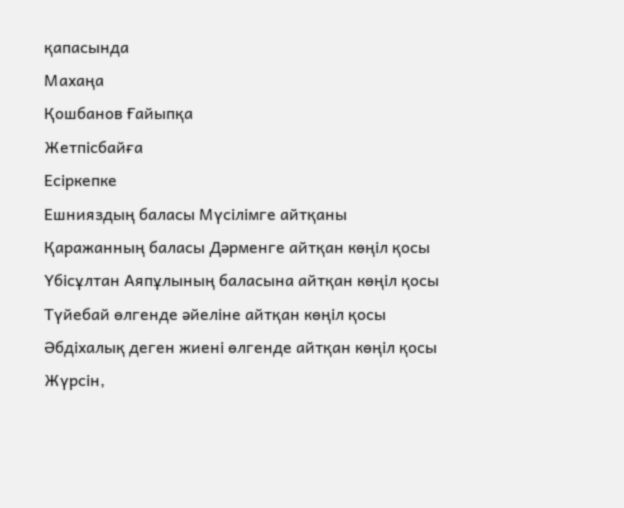қапасында
Махаңа
Қошбанов Ғайыпқа
Жетпісбайға
Есіркепке
Ешнияздың баласы Мүсілімге айтқаны
Қаражанның баласы Дәрменге айтқан көңіл қосы
Үбісұлтан Аяпұлының баласына айтқан көңіл қосы
Түйебай өлгенде әйеліне айтқан көңіл қосы
Әбдіхалық деген жиені өлгенде айтқан көңіл қосы
Жүрсін,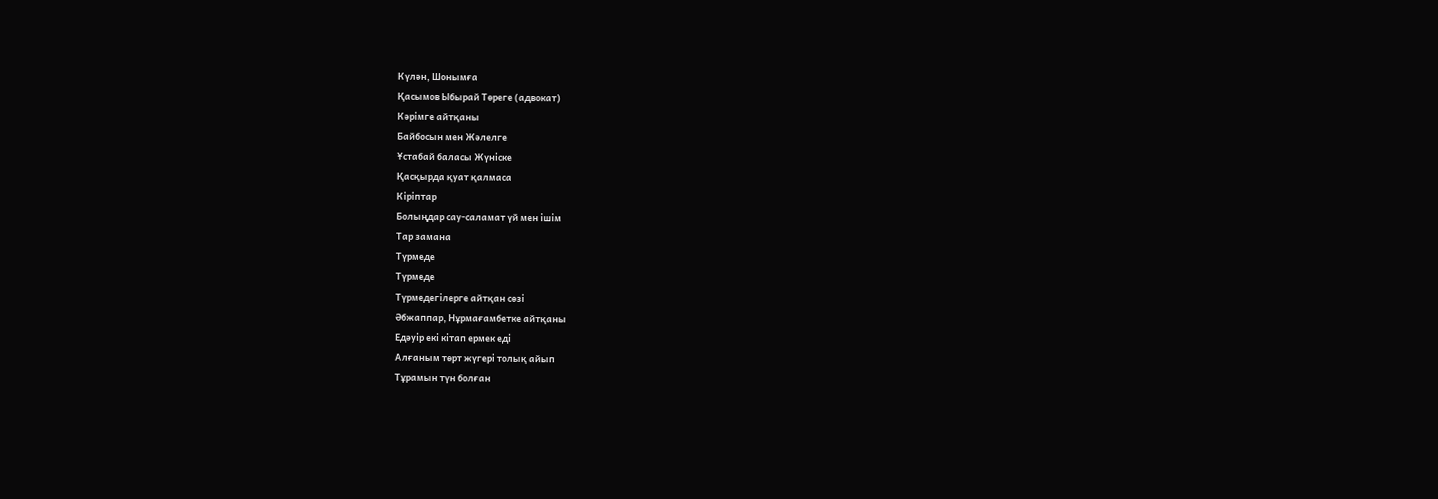Күлән, Шонымға
Қасымов Ыбырай Төреге (адвокат)
Кәрімге айтқаны
Байбосын мен Жәлелге
Ұстабай баласы Жүніске
Қасқырда қуат қалмаса
Кіріптар
Болыңдар сау-саламат үй мен ішім
Тар замана
Түрмеде
Түрмеде
Түрмедегілерге айтқан сөзі
Әбжаппар, Нұрмағамбетке айтқаны
Едәуір екі кітап ермек еді
Алғаным төрт жүгері толық айып
Тұрамын түн болған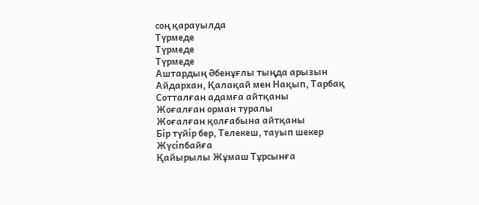соң қарауылда
Түрмеде
Түрмеде
Түрмеде
Аштардың Әбенұғлы тыңда арызын
Айдархан, Қалақай мен Нақып, Тарбақ
Сотталған адамға айтқаны
Жоғалған орман туралы
Жоғалған қолғабына айтқаны
Бір түйір бер, Телекеш, тауып шекер
Жүсіпбайға
Қайырылы Жұмаш Тұрсынға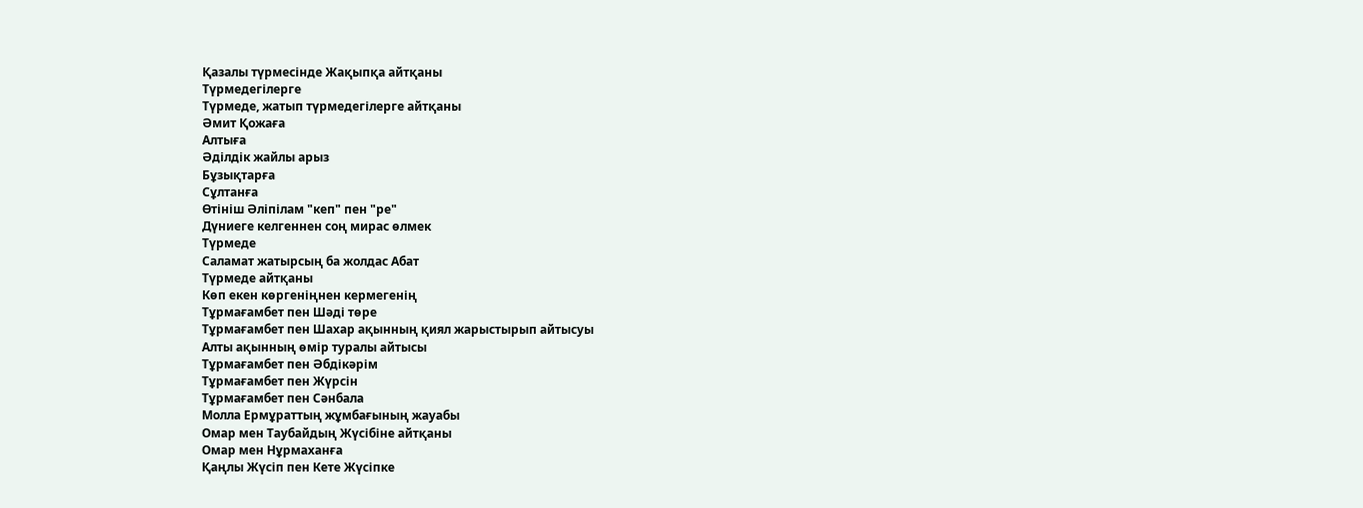Қазалы түрмесінде Жақыпқа айтқаны
Түрмедегілерге
Түрмеде, жатып түрмедегілерге айтқаны
Әмит Қожаға
Алтыға
Әділдік жайлы арыз
Бұзықтарға
Сұлтанға
Өтініш Әліпілам "кеп" пен "ре"
Дүниеге келгеннен соң мирас өлмек
Түрмеде
Саламат жатырсың ба жолдас Абат
Түрмеде айтқаны
Көп екен көргеніңнен кермегенің
Тұрмағамбет пен Шәді төре
Тұрмағамбет пен Шахар ақынның қиял жарыстырып айтысуы
Алты ақынның өмір туралы айтысы
Тұрмағамбет пен Әбдікәрім
Тұрмағамбет пен Жүрсін
Тұрмағамбет пен Сәнбала
Молла Ермұраттың жұмбағының жауабы
Омар мен Таубайдың Жүсібіне айтқаны
Омар мен Нұрмаханға
Қаңлы Жүсіп пен Кете Жүсіпке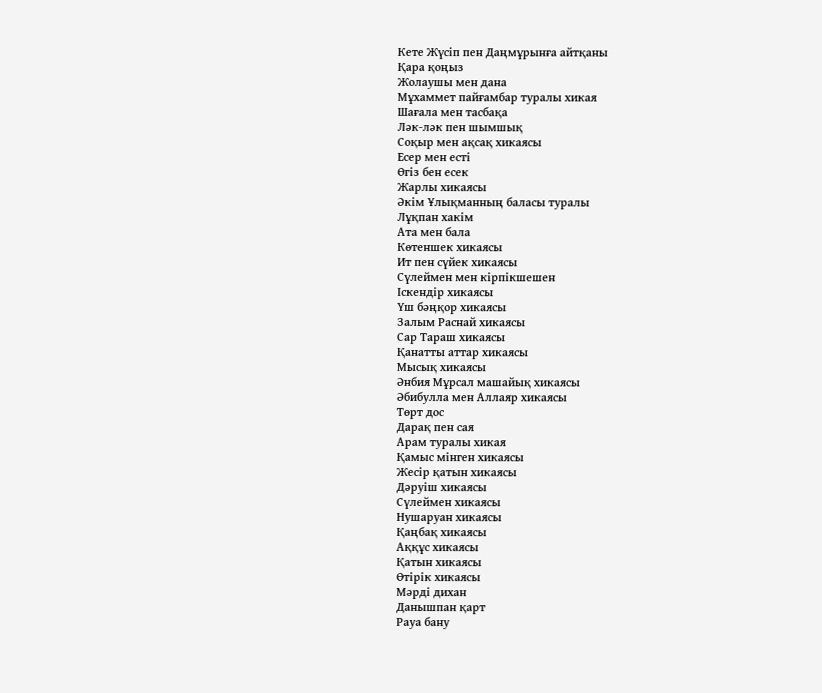Кете Жүсіп пен Даңмұрынға айтқаны
Қара қоңыз
Жолаушы мен дана
Мұхаммет пайғамбар туралы хикая
Шағала мен тасбақа
Ләк-ләк пен шымшық
Соқыр мен ақсақ хикаясы
Есер мен есті
Өгіз бен есек
Жарлы хикаясы
Әкім Ұлықманның баласы туралы
Лұқпан хакім
Ата мен бала
Көтеншек хикаясы
Ит пен сүйек хикаясы
Сүлеймен мен кірпікшешен
Іскендір хикаясы
Үш бәңқор хикаясы
Залым Раснай хикаясы
Сар Тараш хикаясы
Қанатты аттар хикаясы
Мысық хикаясы
Әнбия Мұрсал машайық хикаясы
Әбибулла мен Аллаяр хикаясы
Төрт дос
Дарақ пен сая
Арам туралы хикая
Қамыс мінген хикаясы
Жесір қатын хикаясы
Дәруіш хикаясы
Сүлеймен хикаясы
Нушаруан хикаясы
Қаңбақ хикаясы
Аққұс хикаясы
Қатын хикаясы
Өтірік хикаясы
Мәрді дихан
Данышпан қарт
Рауа бану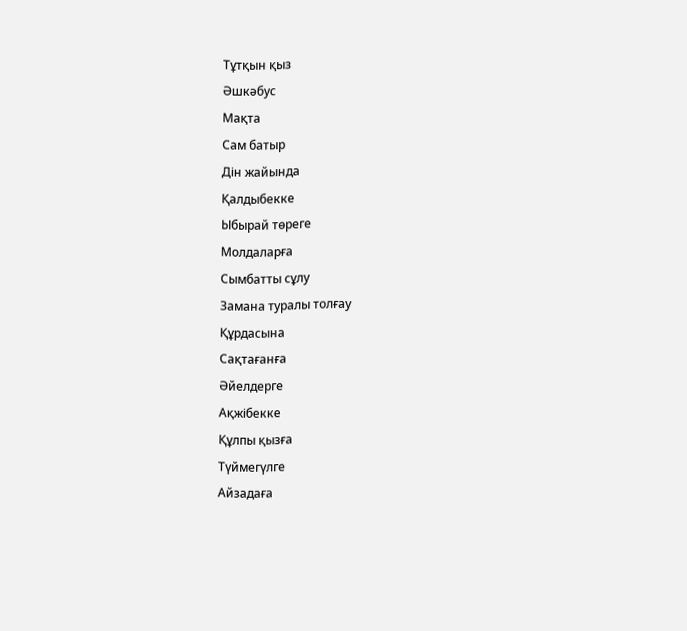Тұтқын қыз
Әшкәбус
Мақта
Сам батыр
Дін жайында
Қалдыбекке
Ыбырай төреге
Молдаларға
Сымбатты сұлу
Замана туралы толғау
Құрдасына
Сақтағанға
Әйелдерге
Ақжібекке
Құлпы қызға
Түймегүлге
Айзадаға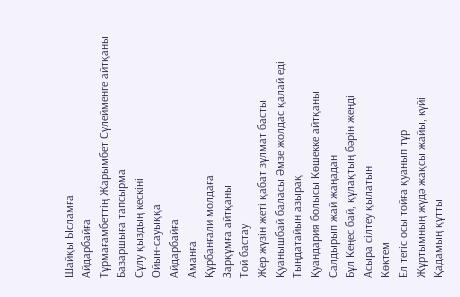Шайқы Ысламға
Айдарбайға
Тұрмағамбеттің Жарымбет Сүлейменге айтқаны
Базаршыға тапсырма
Сұлу қыздың кескіні
Ойын-сауыққа
Айдарбайға
Аманға
Құрбанғали молдаға
Зарқұмға айтқаны
Той бастау
Жер жүзін жеті қабат зұлмат басты
Қуанышбай баласы Әмзе жолдас қалай еді
Тыңдатайын азырақ
Қуандария болысы Көшекке айтқаны
Салдырып жай жаңадан
Бұл Кеңес бай, құлақтың бәрін жеңді
Асыра сілтеу қылатын
Көктем
Ел тегіс осы тойға қуанып тұр
Жұртымның жүдә жақсы жайы, күйі
Қадамың құтты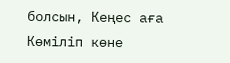болсын, Кеңес аға
Көміліп көне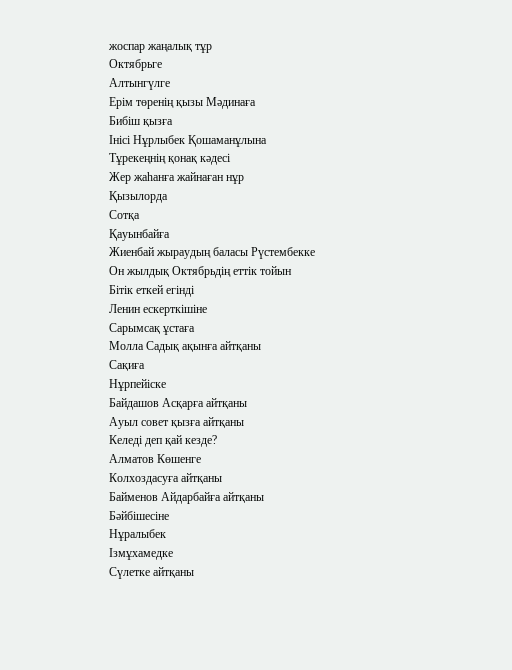жоспар жаңалық тұр
Октябрьге
Алтынгүлге
Ерім төренің қызы Мәдинаға
Бибіш қызға
Інісі Нұрлыбек Қошаманұлына
Тұрекеңнің қонақ кәдесі
Жер жаһанға жайнаған нұр
Қызылорда
Сотқа
Қауынбайға
Жиенбай жыраудың баласы Рүстембекке
Он жылдық Октябрьдің еттік тойын
Бітік еткей егінді
Ленин ескерткішіне
Сарымсақ ұстаға
Молла Садық ақынға айтқаны
Сақиға
Нұрпейіске
Байдашов Асқарға айтқаны
Ауыл совет қызға айтқаны
Келеді деп қай кезде?
Алматов Көшенге
Колхоздасуға айтқаны
Байменов Айдарбайға айтқаны
Бәйбішесіне
Нұралыбек
Ізмұхамедке
Сүлетке айтқаны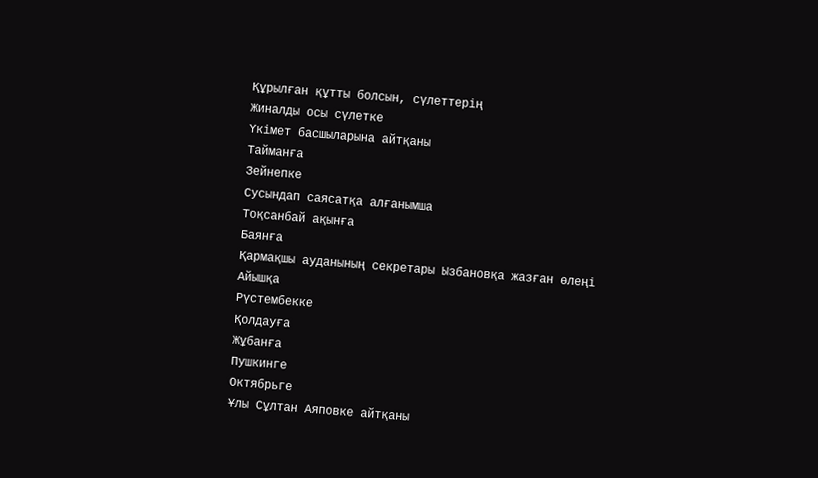Құрылған құтты болсын, сүлеттерің
Жиналды осы сүлетке
Үкімет басшыларына айтқаны
Тайманға
Зейнепке
Сусындап саясатқа алғанымша
Тоқсанбай ақынға
Баянға
Қармақшы ауданының секретары Ызбановқа жазған өлеңі
Айышқа
Рүстембекке
Қолдауға
Жұбанға
Пушкинге
Октябрьге
Ұлы Сұлтан Аяповке айтқаны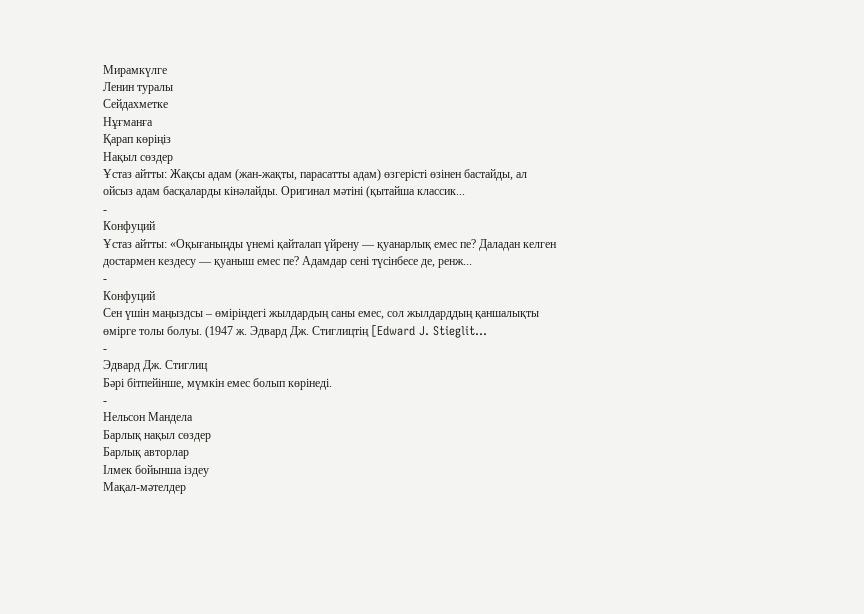Мирамкүлге
Ленин туралы
Сейдахметке
Нұғманға
Қарап көріңіз
Нақыл сөздер
Ұстаз айтты: Жақсы адам (жан-жақты, парасатты адам) өзгерісті өзінен бастайды, ал ойсыз адам басқаларды кінәлайды. Оригинал мәтіні (қытайша классик...
-
Конфуций
Ұстаз айтты: «Оқығаныңды үнемі қайталап үйрену — қуанарлық емес пе? Даладан келген достармен кездесу — қуаныш емес пе? Адамдар сені түсінбесе де, ренж...
-
Конфуций
Сен үшін маңыздсы – өміріңдегі жылдардың саны емес, сол жылдарддың қаншалықты өмірге толы болуы. (1947 ж. Эдвард Дж. Стиглицтің [Edward J. Stieglit...
-
Эдвард Дж. Стиглиц
Бәрі бітпейінше, мүмкін емес болып көрінеді.
-
Нельсон Мандела
Барлық нақыл сөздер
Барлық авторлар
Ілмек бойынша іздеу
Мақал-мәтелдер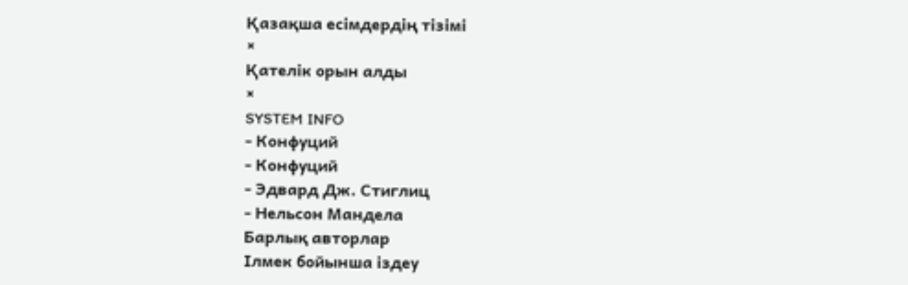Қазақша есімдердің тізімі
×
Қателік орын алды
×
SYSTEM INFO
- Конфуций
- Конфуций
- Эдвард Дж. Стиглиц
- Нельсон Мандела
Барлық авторлар
Ілмек бойынша іздеу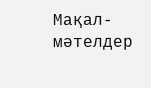Мақал-мәтелдер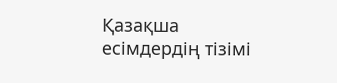Қазақша есімдердің тізімі